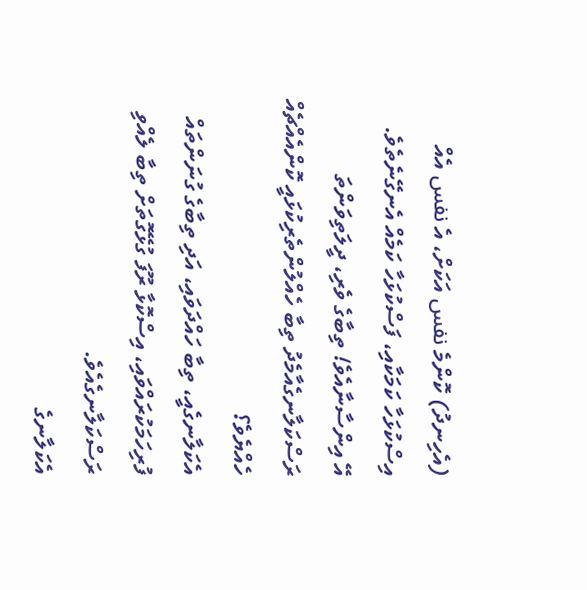(އެހިނދު) ކޮންމެ نفس އަކަށް، އެ نفس އެއް އިސްކުޅަހާ ކަމަކާއި، ފަސްކުޅަހާ ކަމެއް އެނގޭނެތެވެ.
އޭ އިންސާނާއެވެ! ތިބާގެ ވެރި، ދީލަތިވަންތަ ރަސްކަލާނގެއާމެދު ތިބާ ހެއްލުންތެރިކުޅައީ ކޮންއެއްޗެއް ހެއްޔެވެ؟
އެކަލާނގެއީ، ތިބާ ހައްދަވައި، އަދި ތިބާގެ ގުނަންތައް ފުރިހަމަކުރައްވައި، އިސްކޮޅާ ރޫފަ ގުޅޭގޮތަށް ތިބާ ލެއްވި ރަސްކަލާނގެއެވެ.
އެކަލާނގެ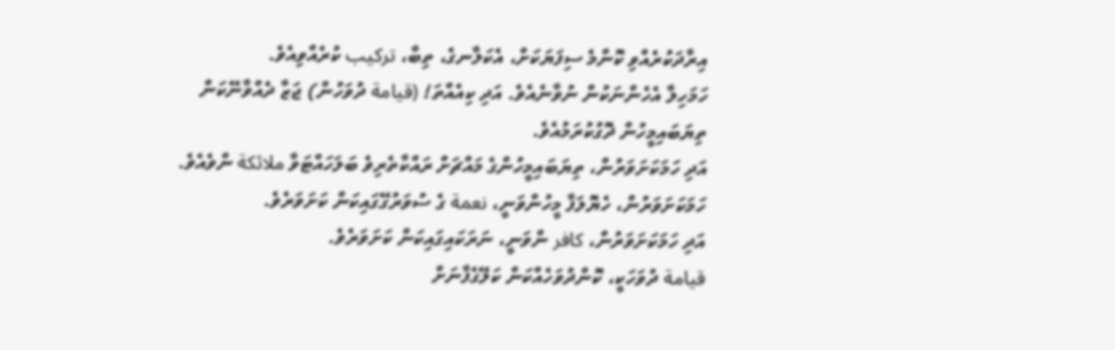އިރާދަކުރެއްވި ކޮންމެ ސިފަޔަކަށް، އެކަލާނގެ، ތިބާ، تركيب ކުރެއްވިއެވެ.
ހަމަހިލާ އެހެންނަކުން ނުވާނެއެވެ. އަދި ކިއެއްތަ! (قيامة ދުވަހުން) ޖަޒާ ދެއްވާނޭކަން ތިޔަބައިމީހުން ދޮގުކުރަމުއެވެ.
އަދި ހަމަކަށަވަރުން، ތިޔަބައިމީހުންގެ މައްޗަށް ރައްކާތެރިވެ ބަލަހައްޓަވާ ملائكة ންވެއެވެ.
ހަމަކަށަވަރުން، ހެޔޮލަފާ މީހުންވަނީ، نعمة ގެ ސުވަރުގޭގައިކަން ކަށަވަރެވެ.
އަދި ހަމަކަށަވަރުން، كافر ންވަނީ، ނަރަކައިގައިކަން ކަށަވަރެވެ.
قيامة ދުވަހަކީ، ކޮންދުވަހެއްކަން ކަލޭގެފާނަށް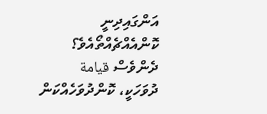އަންގައިދިނީ ކޮންއެއްޗެއްތޯއެވެ؟
ދެންވެސް قيامة ދުވަހަކީ، ކޮންދުވަހެއްކަން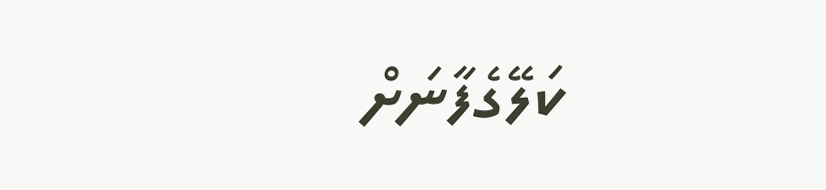ކަލޭގެފާނަށް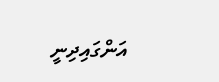އަންގައިދިނީ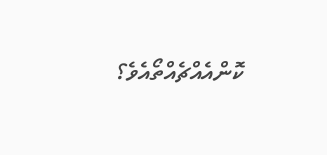ކޮންއެއްޗެއްތޯއެވެ؟